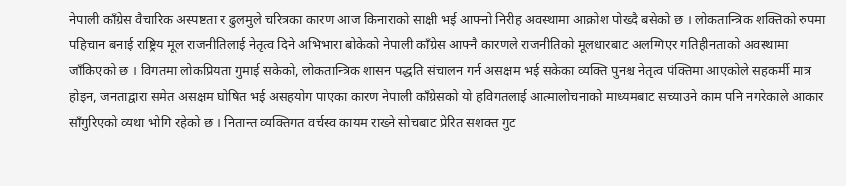नेपाली काँग्रेस वैचारिक अस्पष्टता र ढुलमुले चरित्रका कारण आज किनाराको साक्षी भई आफ्नो निरीह अवस्थामा आक्रोश पोख्दै बसेको छ । लोकतान्त्रिक शक्तिको रुपमा पहिचान बनाई राष्ट्रिय मूल राजनीतिलाई नेतृत्व दिने अभिभारा बोकेको नेपाली काँग्रेस आफ्नै कारणले राजनीतिको मूलधारबाट अलग्गिएर गतिहीनताको अवस्थामा जाँकिएको छ । विगतमा लोकप्रियता गुमाई सकेको, लोकतान्त्रिक शासन पद्धति संचालन गर्न असक्षम भई सकेका व्यक्ति पुनश्च नेतृत्व पंक्तिमा आएकोले सहकर्मी मात्र होइन, जनताद्वारा समेत असक्षम घोषित भई असहयोग पाएका कारण नेपाली काँग्रेसको यो हविगतलाई आत्मालोचनाको माध्यमबाट सच्याउने काम पनि नगरेकाले आकार साँगुरिएको व्यथा भोगि रहेको छ । नितान्त व्यक्तिगत वर्चस्व कायम राख्ने सोचबाट प्रेरित सशक्त गुट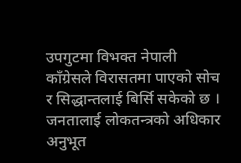उपगुटमा विभक्त नेपाली काँग्रेसले विरासतमा पाएको सोच र सिद्धान्तलाई बिर्सि सकेको छ । जनतालाई लोकतन्त्रको अधिकार अनुभूत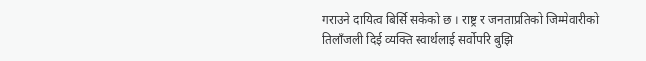गराउने दायित्व बिर्सि सकेको छ । राष्ट्र र जनताप्रतिको जिम्मेवारीको तिलाँजली दिई व्यक्ति स्वार्थलाई सर्वोपरि बुझि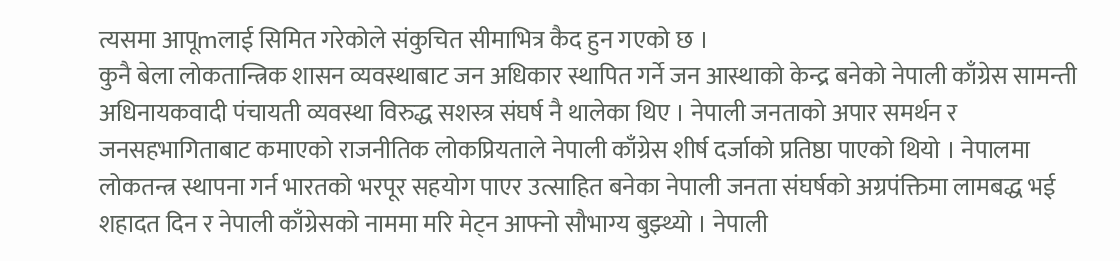त्यसमा आपूmलाई सिमित गरेकोले संकुचित सीमाभित्र कैद हुन गएको छ ।
कुनै बेला लोकतान्त्रिक शासन व्यवस्थाबाट जन अधिकार स्थापित गर्ने जन आस्थाको केन्द्र बनेको नेपाली काँग्रेस सामन्ती अधिनायकवादी पंचायती व्यवस्था विरुद्ध सशस्त्र संघर्ष नै थालेका थिए । नेपाली जनताको अपार समर्थन र जनसहभागिताबाट कमाएको राजनीतिक लोकप्रियताले नेपाली काँग्रेस शीर्ष दर्जाको प्रतिष्ठा पाएको थियो । नेपालमा लोकतन्त्र स्थापना गर्न भारतको भरपूर सहयोग पाएर उत्साहित बनेका नेपाली जनता संघर्षको अग्रपंक्तिमा लामबद्ध भई शहादत दिन र नेपाली काँग्रेसको नाममा मरि मेट्न आफ्नो सौभाग्य बुझ्थ्यो । नेपाली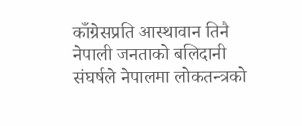काँग्रेसप्रति आस्थावान तिनै नेपाली जनताको बलिदानी संघर्षले नेपालमा लोकतन्त्रको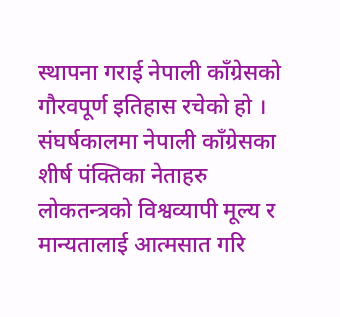स्थापना गराई नेपाली काँग्रेसको गौरवपूर्ण इतिहास रचेको हो । संघर्षकालमा नेपाली काँग्रेसका शीर्ष पंक्तिका नेताहरु लोकतन्त्रको विश्वव्यापी मूल्य र मान्यतालाई आत्मसात गरि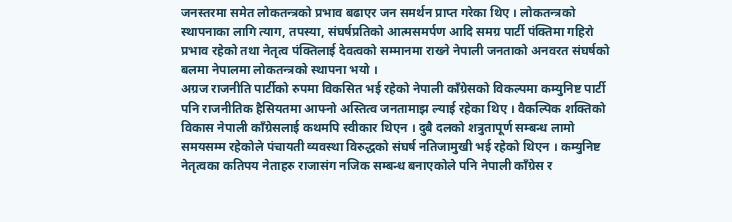जनस्तरमा समेत लोकतन्त्रको प्रभाव बढाएर जन समर्थन प्राप्त गरेका थिए । लोकतन्त्रको स्थापनाका लागि त्याग, तपस्या, संघर्षप्रतिको आत्मसमर्पण आदि समग्र पार्टी पंक्तिमा गहिरो प्रभाव रहेको तथा नेतृत्व पंक्तिलाई देवत्वको सम्मानमा राख्ने नेपाली जनताको अनवरत संघर्षको बलमा नेपालमा लोकतन्त्रको स्थापना भयो ।
अग्रज राजनीति पार्टीको रुपमा विकसित भई रहेको नेपाली काँग्रेसको विकल्पमा कम्युनिष्ट पार्टी पनि राजनीतिक हैसियतमा आफ्नो अस्तित्व जनतामाझ ल्याई रहेका थिए । वैकल्पिक शक्तिको विकास नेपाली काँग्रेसलाई कथमपि स्वीकार थिएन । दुबै दलको शत्रुतापूर्ण सम्बन्ध लामो समयसम्म रहेकोले पंचायती व्यवस्था विरुद्धको संघर्ष नतिजामुखी भई रहेको थिएन । कम्युनिष्ट नेतृत्वका कतिपय नेताहरु राजासंग नजिक सम्बन्ध बनाएकोले पनि नेपाली काँग्रेस र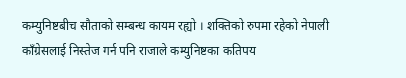कम्युनिष्टबीच सौताको सम्बन्ध कायम रह्यो । शक्तिको रुपमा रहेको नेपाली काँग्रेसलाई निस्तेज गर्न पनि राजाले कम्युनिष्टका कतिपय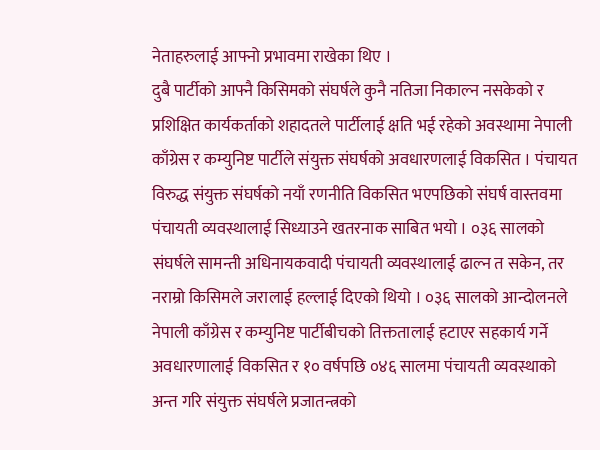नेताहरुलाई आफ्नो प्रभावमा राखेका थिए ।
दुबै पार्टीको आफ्नै किसिमको संघर्षले कुनै नतिजा निकाल्न नसकेको र प्रशिक्षित कार्यकर्ताको शहादतले पार्टीलाई क्षति भई रहेको अवस्थामा नेपाली काँग्रेस र कम्युनिष्ट पार्टीले संयुक्त संघर्षको अवधारणलाई विकसित । पंचायत विरुद्ध संयुक्त संघर्षको नयाँ रणनीति विकसित भएपछिको संघर्ष वास्तवमा पंचायती व्यवस्थालाई सिध्याउने खतरनाक साबित भयो । ०३६ सालको संघर्षले सामन्ती अधिनायकवादी पंचायती व्यवस्थालाई ढाल्न त सकेन, तर नराम्रो किसिमले जरालाई हल्लाई दिएको थियो । ०३६ सालको आन्दोलनले नेपाली काँग्रेस र कम्युनिष्ट पार्टीबीचको तिक्ततालाई हटाएर सहकार्य गर्ने अवधारणालाई विकसित र १० वर्षपछि ०४६ सालमा पंचायती व्यवस्थाको अन्त गरि संयुक्त संघर्षले प्रजातन्त्रको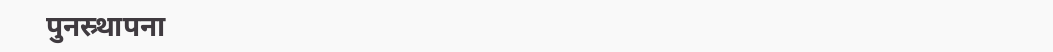पुनस्र्थापना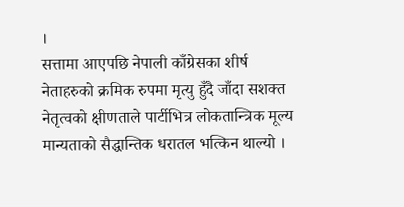।
सत्तामा आएपछि नेपाली काँग्रेसका शीर्ष नेताहरुको क्रमिक रुपमा मृत्यु हुँदै जाँदा सशक्त नेतृत्वको क्षीणताले पार्टीभित्र लोकतान्त्रिक मूल्य मान्यताको सैद्धान्तिक धरातल भत्किन थाल्यो ।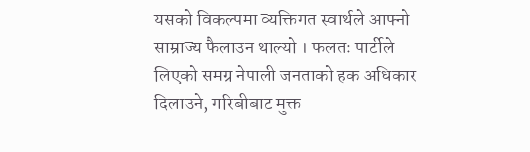यसको विकल्पमा व्यक्तिगत स्वार्थले आफ्नो साम्राज्य फैलाउन थाल्यो । फलतः पार्टीले लिएको समग्र नेपाली जनताको हक अधिकार दिलाउने, गरिबीबाट मुक्त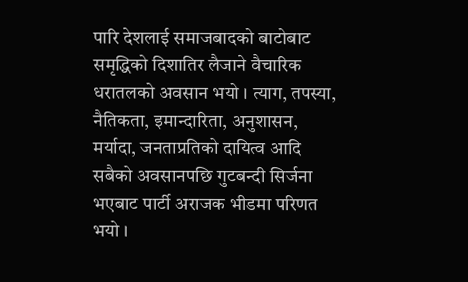पारि देशलाई समाजबादको बाटोबाट समृद्धिको दिशातिर लैजाने वैचारिक धरातलको अवसान भयो । त्याग, तपस्या, नैतिकता, इमान्दारिता, अनुशासन, मर्यादा, जनताप्रतिको दायित्व आदि सबैको अवसानपछि गुटबन्दी सिर्जना भएबाट पार्टी अराजक भीडमा परिणत भयो ।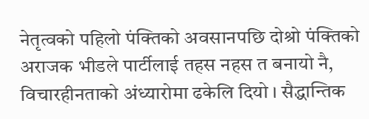नेतृत्वको पहिलो पंक्तिको अवसानपछि दोश्रो पंक्तिको अराजक भीडले पार्टीलाई तहस नहस त बनायो नै, विचारहीनताको अंध्यारोमा ढकेलि दियो । सैद्धान्तिक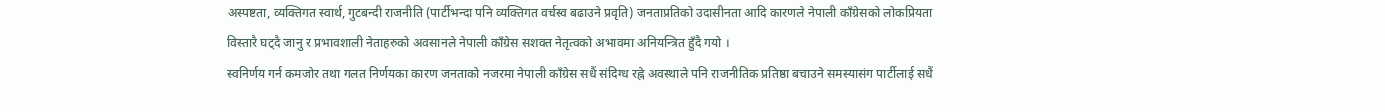अस्पष्टता, व्यक्तिगत स्वार्थ, गुटबन्दी राजनीति (पार्टीभन्दा पनि व्यक्तिगत वर्चस्व बढाउने प्रवृति) जनताप्रतिको उदासीनता आदि कारणले नेपाली काँग्रेसको लोकप्रियता विस्तारै घट्दै जानु र प्रभावशाली नेताहरुको अवसानले नेपाली काँग्रेस सशक्त नेतृत्वको अभावमा अनियन्त्रित हुँदै गयो ।
स्वनिर्णय गर्न कमजोर तथा गलत निर्णयका कारण जनताको नजरमा नेपाली काँग्रेस सधैं संदिग्ध रह्ने अवस्थाले पनि राजनीतिक प्रतिष्ठा बचाउने समस्यासंग पार्टीलाई सधैं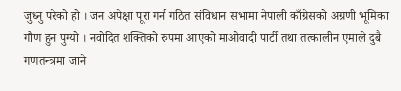जुध्नु परेको हो । जन अपेक्षा पूरा गर्न गठित संविधान सभामा नेपाली काँग्रेसको अग्रणी भूमिका गौण हुन पुग्यो । नवोदित शक्तिको रुपमा आएको माओवादी पार्टी तथा तत्कालीन एमाले दुबै गणतन्त्रमा जाने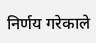निर्णय गरेकाले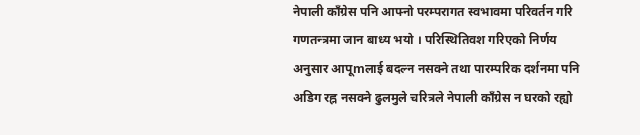नेपाली काँग्रेस पनि आफ्नो परम्परागत स्वभावमा परिवर्तन गरि गणतन्त्रमा जान बाध्य भयो । परिस्थितिवश गरिएको निर्णय अनुसार आपूmलाई बदल्न नसक्ने तथा पारम्परिक दर्शनमा पनि अडिग रह्न नसक्ने ढुलमुले चरित्रले नेपाली काँग्रेस न घरको रह्यो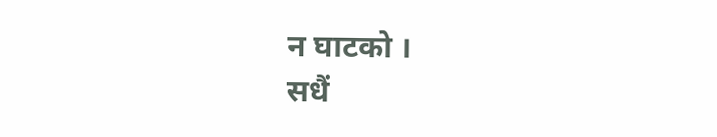न घाटको ।
सधैं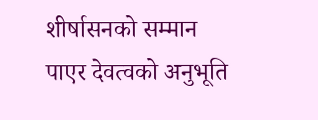शीर्षासनको सम्मान पाएर देवत्वको अनुभूति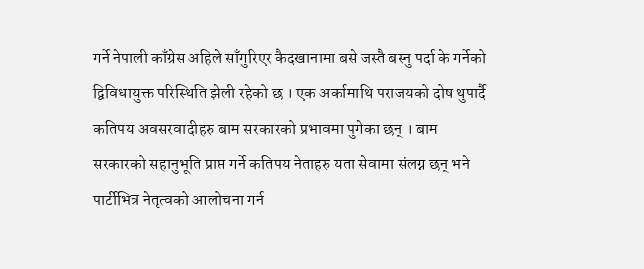गर्ने नेपाली काँग्रेस अहिले साँगुरिएर कैदखानामा बसे जस्तै बस्नु पर्दा के गर्नेको द्विविधायुक्त परिस्थिति झेली रहेको छ । एक अर्कामाथि पराजयको दोष थुपार्दै कतिपय अवसरवादीहरु बाम सरकारको प्रभावमा पुगेका छन् । बाम सरकारको सहानुभूति प्राप्त गर्ने कतिपय नेताहरु यता सेवामा संलग्न छन् भने पार्टीभित्र नेतृत्वको आलोचना गर्न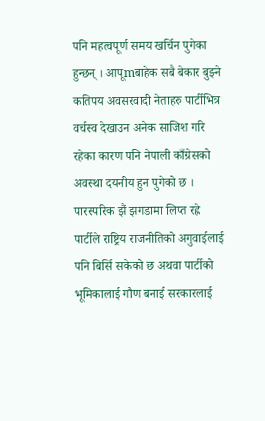पनि महत्वपूर्ण समय खर्चिन पुगेका हुन्छन् । आपूmबाहेक सबै बेकार बुझ्ने कतिपय अवसरवादी नेताहरु पार्टीभित्र वर्चस्व देखाउन अनेक साजिश गरि रहेका कारण पनि नेपाली काँग्रेसको अवस्था दयनीय हुन पुगेको छ । पारस्परिक झैं झगडामा लिप्त रह्ने पार्टीले राष्ट्रिय राजनीतिको अगुवाईलाई पनि बिर्सि सकेको छ अथवा पार्टीको भूमिकालाई गौण बनाई सरकारलाई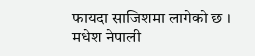फायदा साजिशमा लागेको छ ।
मधेश नेपाली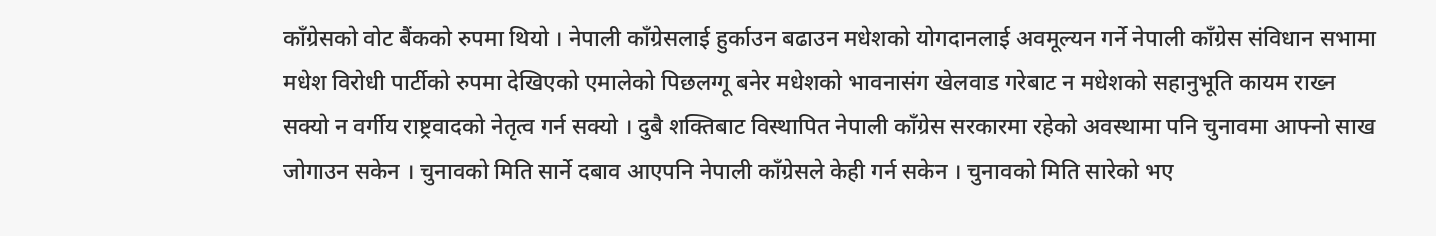काँग्रेसको वोट बैंकको रुपमा थियो । नेपाली काँग्रेसलाई हुर्काउन बढाउन मधेशको योगदानलाई अवमूल्यन गर्ने नेपाली काँग्रेस संविधान सभामा मधेश विरोधी पार्टीको रुपमा देखिएको एमालेको पिछलग्गू बनेर मधेशको भावनासंग खेलवाड गरेबाट न मधेशको सहानुभूति कायम राख्न सक्यो न वर्गीय राष्ट्रवादको नेतृत्व गर्न सक्यो । दुबै शक्तिबाट विस्थापित नेपाली काँग्रेस सरकारमा रहेको अवस्थामा पनि चुनावमा आफ्नो साख जोगाउन सकेन । चुनावको मिति सार्ने दबाव आएपनि नेपाली काँग्रेसले केही गर्न सकेन । चुनावको मिति सारेको भए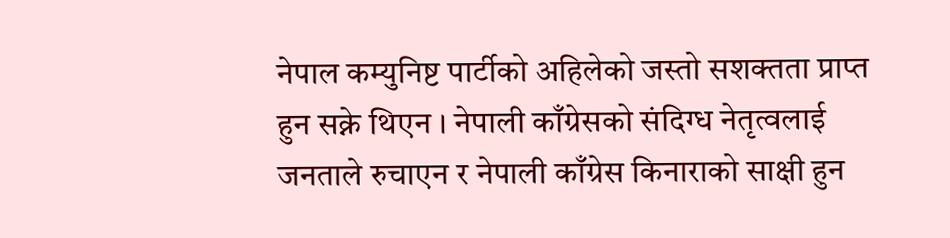नेपाल कम्युनिष्ट पार्टीको अहिलेको जस्तो सशक्तता प्राप्त हुन सक्ने थिएन । नेपाली काँग्रेसको संदिग्ध नेतृत्वलाई जनताले रुचाएन र नेपाली काँग्रेस किनाराको साक्षी हुन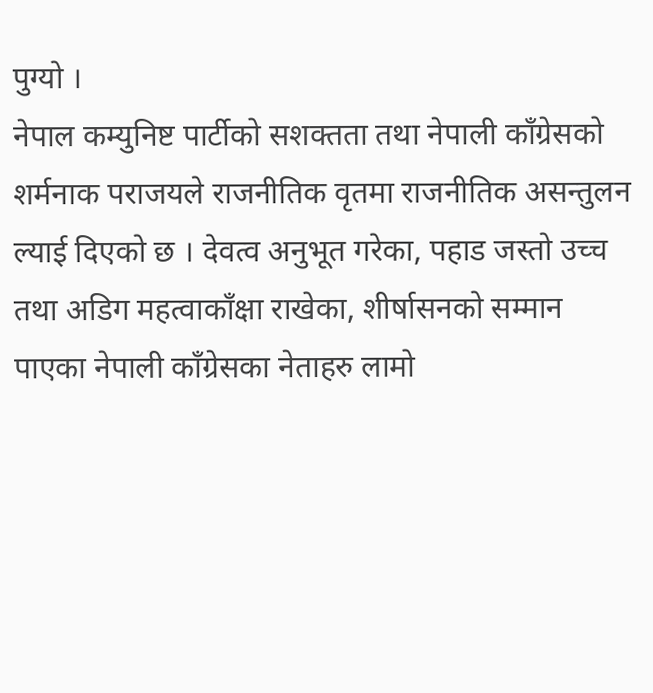पुग्यो ।
नेपाल कम्युनिष्ट पार्टीको सशक्तता तथा नेपाली काँग्रेसको शर्मनाक पराजयले राजनीतिक वृतमा राजनीतिक असन्तुलन ल्याई दिएको छ । देवत्व अनुभूत गरेका, पहाड जस्तो उच्च तथा अडिग महत्वाकाँक्षा राखेका, शीर्षासनको सम्मान पाएका नेपाली काँग्रेसका नेताहरु लामो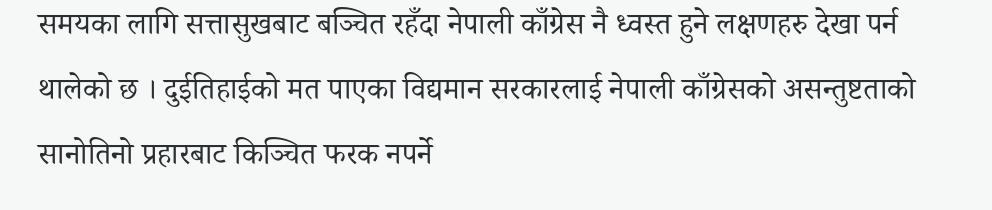समयका लागि सत्तासुखबाट बञ्चित रहँदा नेपाली काँग्रेस नै ध्वस्त हुने लक्षणहरु देखा पर्न थालेको छ । दुईतिहाईको मत पाएका विद्यमान सरकारलाई नेपाली काँग्रेसको असन्तुष्टताको सानोतिनो प्रहारबाट किञ्चित फरक नपर्ने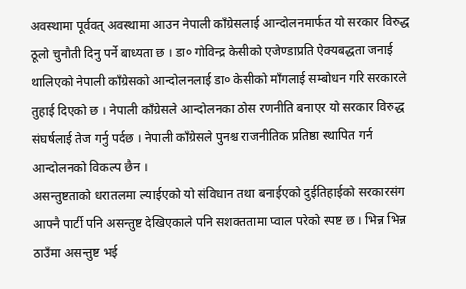अवस्थामा पूर्ववत् अवस्थामा आउन नेपाली काँग्रेसलाई आन्दोलनमार्फत यो सरकार विरुद्ध ठूलो चुनौती दिनु पर्ने बाध्यता छ । डा० गोविन्द्र केसीको एजेण्डाप्रति ऐक्यबद्धता जनाई थालिएको नेपाली काँग्रेसको आन्दोलनलाई डा० केसीको माँगलाई सम्बोधन गरि सरकारले तुहाई दिएको छ । नेपाली काँग्रेसले आन्दोलनका ठोस रणनीति बनाएर यो सरकार विरुद्ध संघर्षलाई तेज गर्नु पर्दछ । नेपाली काँग्रेसले पुनश्च राजनीतिक प्रतिष्ठा स्थापित गर्न आन्दोलनको विकल्प छैन ।
असन्तुष्टताको धरातलमा ल्याईएको यो संविधान तथा बनाईएको दुईतिहाईको सरकारसंग आफ्नै पार्टी पनि असन्तुष्ट देखिएकाले पनि सशक्ततामा प्वाल परेको स्पष्ट छ । भिन्न भिन्न ठाउँमा असन्तुष्ट भई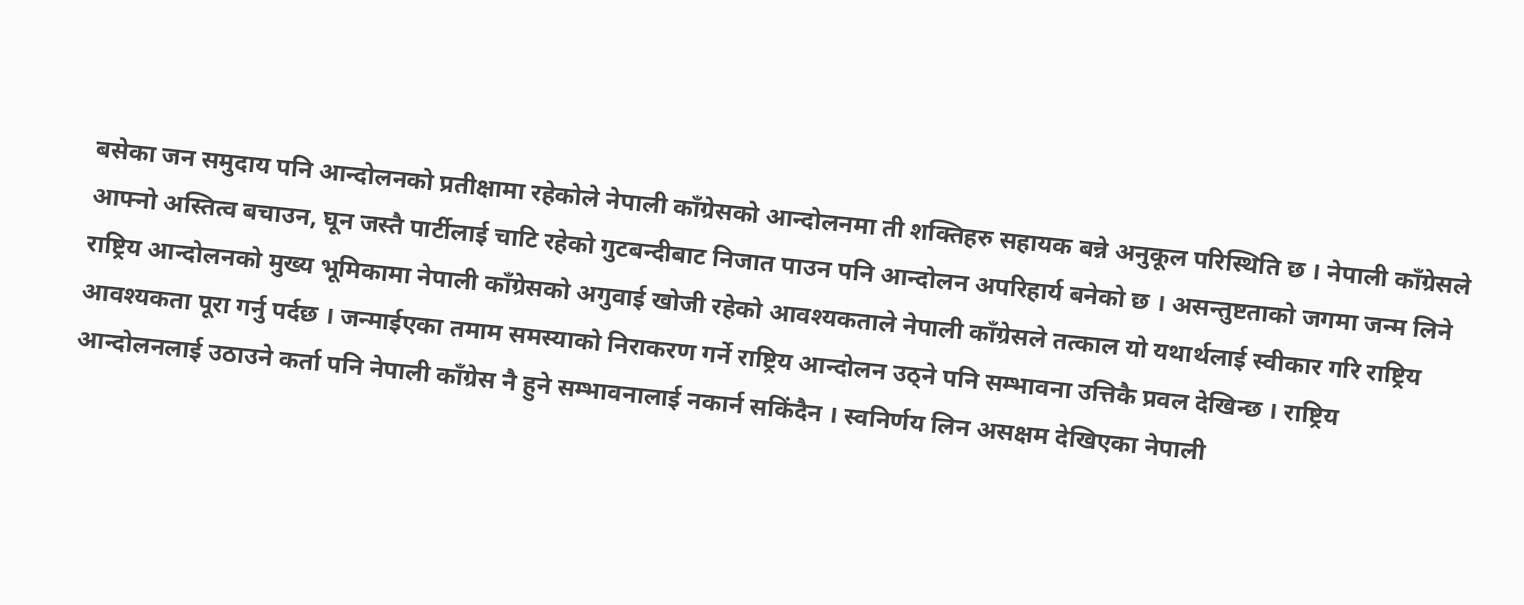बसेका जन समुदाय पनि आन्दोलनको प्रतीक्षामा रहेकोले नेपाली काँग्रेसको आन्दोलनमा ती शक्तिहरु सहायक बन्ने अनुकूल परिस्थिति छ । नेपाली काँग्रेसले आफ्नो अस्तित्व बचाउन, घून जस्तै पार्टीलाई चाटि रहेको गुटबन्दीबाट निजात पाउन पनि आन्दोलन अपरिहार्य बनेको छ । असन्तुष्टताको जगमा जन्म लिने राष्ट्रिय आन्दोलनको मुख्य भूमिकामा नेपाली काँग्रेसको अगुवाई खोजी रहेको आवश्यकताले नेपाली काँग्रेसले तत्काल यो यथार्थलाई स्वीकार गरि राष्ट्रिय आवश्यकता पूरा गर्नु पर्दछ । जन्माईएका तमाम समस्याको निराकरण गर्ने राष्ट्रिय आन्दोलन उठ्ने पनि सम्भावना उत्तिकै प्रवल देखिन्छ । राष्ट्रिय आन्दोलनलाई उठाउने कर्ता पनि नेपाली काँग्रेस नै हुने सम्भावनालाई नकार्न सकिंदैन । स्वनिर्णय लिन असक्षम देखिएका नेपाली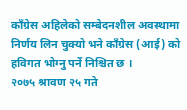काँग्रेस अहिलेको सम्बेदनशील अवस्थामा निर्णय लिन चुक्यो भने काँग्रेस (आई) को हविगत भोग्नु पर्ने निश्चित छ ।
२०७५ श्रावण २५ गते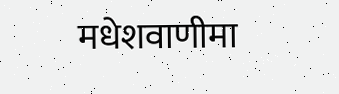मधेशवाणीमा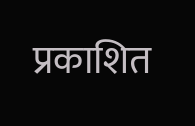प्रकाशित